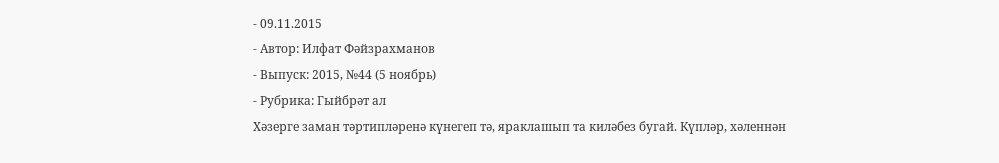- 09.11.2015
- Автор: Илфат Фәйзрахманов
- Выпуск: 2015, №44 (5 ноябрь)
- Рубрика: Гыйбрәт ал
Хәзерге заман тәртипләренә күнегеп тә, яраклашып та киләбез бугай. Күпләр, хәленнән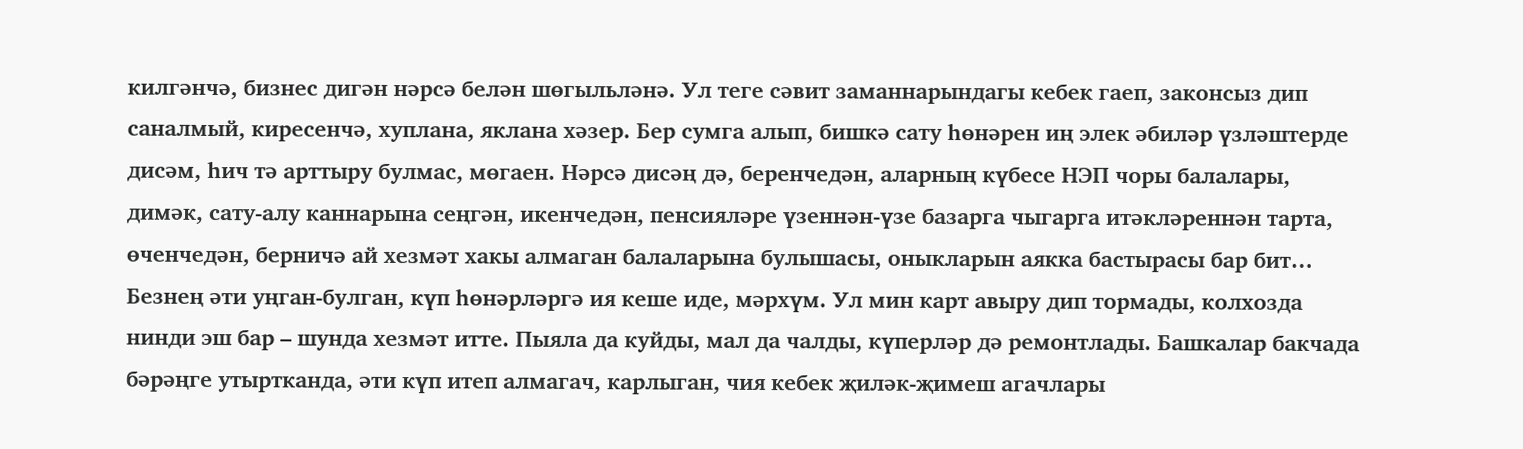килгәнчә, бизнес дигән нәрсә белән шөгыльләнә. Ул теге сәвит заманнарындагы кебек гаеп, законсыз дип саналмый, киресенчә, хуплана, яклана хәзер. Бер сумга алып, бишкә сату һөнәрен иң элек әбиләр үзләштерде дисәм, һич тә арттыру булмас, мөгаен. Нәрсә дисәң дә, беренчедән, аларның күбесе НЭП чоры балалары, димәк, сату-алу каннарына сеңгән, икенчедән, пенсияләре үзеннән-үзе базарга чыгарга итәкләреннән тарта, өченчедән, берничә ай хезмәт хакы алмаган балаларына булышасы, оныкларын аякка бастырасы бар бит…
Безнең әти уңган-булган, күп һөнәрләргә ия кеше иде, мәрхүм. Ул мин карт авыру дип тормады, колхозда нинди эш бар – шунда хезмәт итте. Пыяла да куйды, мал да чалды, күперләр дә ремонтлады. Башкалар бакчада бәрәңге утыртканда, әти күп итеп алмагач, карлыган, чия кебек җиләк-җимеш агачлары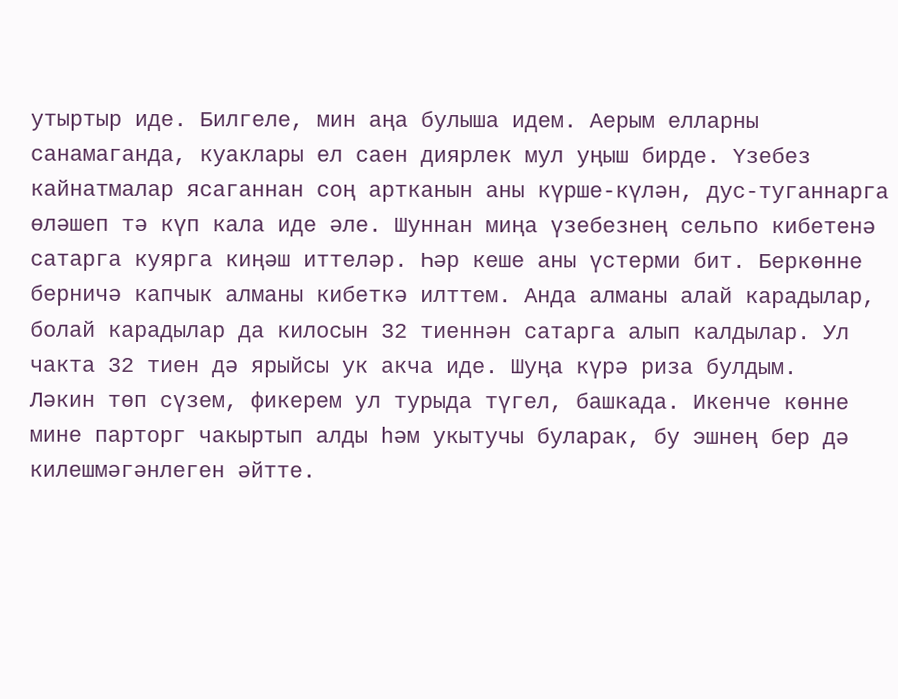утыртыр иде. Билгеле, мин аңа булыша идем. Аерым елларны санамаганда, куаклары ел саен диярлек мул уңыш бирде. Үзебез кайнатмалар ясаганнан соң артканын аны күрше-күлән, дус-туганнарга өләшеп тә күп кала иде әле. Шуннан миңа үзебезнең сельпо кибетенә сатарга куярга киңәш иттеләр. Һәр кеше аны үстерми бит. Беркөнне берничә капчык алманы кибеткә илттем. Анда алманы алай карадылар, болай карадылар да килосын 32 тиеннән сатарга алып калдылар. Ул чакта 32 тиен дә ярыйсы ук акча иде. Шуңа күрә риза булдым.
Ләкин төп сүзем, фикерем ул турыда түгел, башкада. Икенче көнне мине парторг чакыртып алды һәм укытучы буларак, бу эшнең бер дә килешмәгәнлеген әйтте.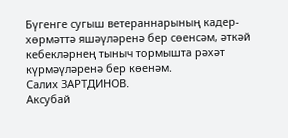Бүгенге сугыш ветераннарының кадер-хөрмәттә яшәүләренә бер сөенсәм, әткәй кебекләрнең тыныч тормышта рәхәт күрмәүләренә бер көенәм.
Салих ЗАРТДИНОВ.
Аксубай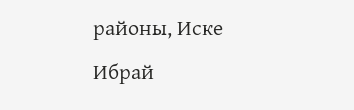районы, Иске Ибрай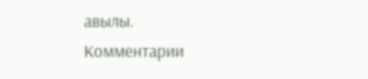авылы.
Комментарии